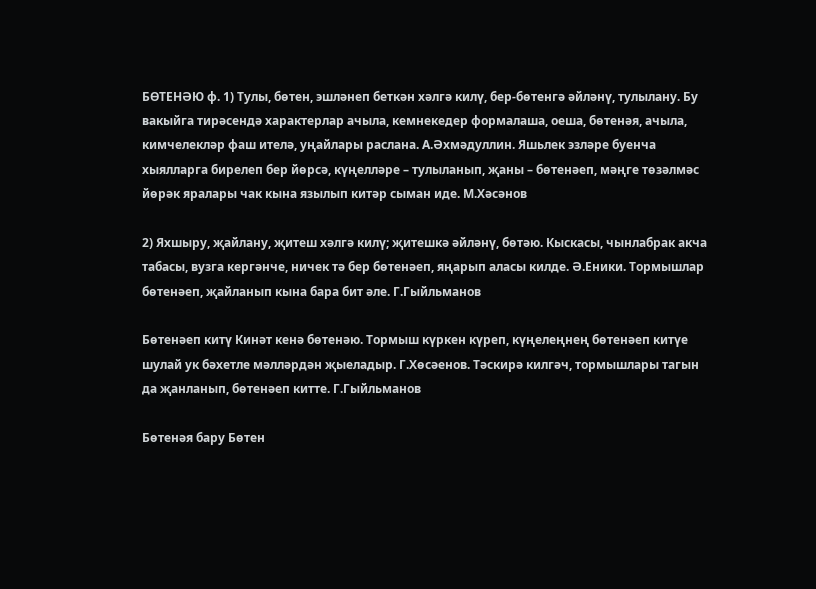БӨТЕНӘЮ ф. 1) Тулы, бөтен, эшләнеп беткән хәлгә килү, бер-бөтенгә әйләнү, тулылану. Бу вакыйга тирәсендә характерлар ачыла, кемнекедер формалаша, оеша, бөтенәя, ачыла, кимчелекләр фаш ителә, уңайлары раслана. А.Әхмәдуллин. Яшьлек эзләре буенча хыялларга бирелеп бер йөрсә, күңелләре – тулыланып, җаны – бөтенәеп, мәңге төзәлмәс йөрәк яралары чак кына язылып китәр сыман иде. М.Хәсәнов

2) Яхшыру, җайлану, җитеш хәлгә килү; җитешкә әйләнү, бөтәю. Кыскасы, чынлабрак акча табасы, вузга кергәнче, ничек тә бер бөтенәеп, яңарып аласы килде. Ә.Еники. Тормышлар бөтенәеп, җайланып кына бара бит әле. Г.Гыйльманов

Бөтенәеп китү Кинәт кенә бөтенәю. Тормыш күркен күреп, күңелеңнең бөтенәеп китүе шулай ук бәхетле мәлләрдән җыеладыр. Г.Хөсәенов. Тәскирә килгәч, тормышлары тагын да җанланып, бөтенәеп китте. Г.Гыйльманов

Бөтенәя бару Бөтен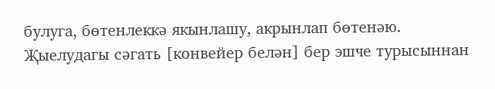булуга, бөтенлеккә якынлашу, акрынлап бөтенәю. Җыелудагы сәгать [конвейер белән] бер эшче турысыннан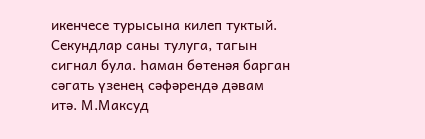икенчесе турысына килеп туктый. Секундлар саны тулуга, тагын сигнал була. Һаман бөтенәя барган сәгать үзенең сәфәрендә дәвам итә. М.Максуд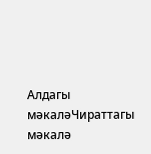Алдагы мәкаләЧираттагы мәкалә